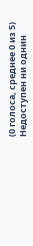(0 голоса, среднее 0 из 5)
Недоступен ни однин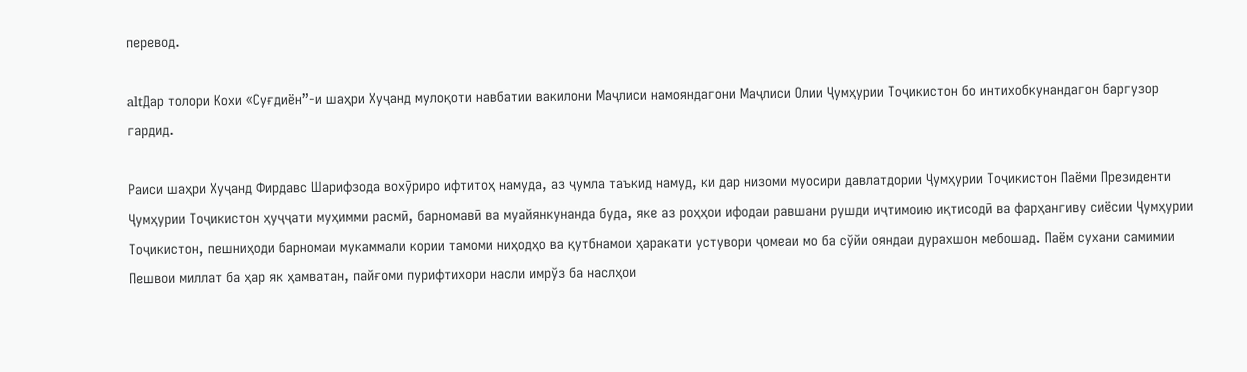перевод.

altДар толори Кохи «Суғдиён”-и шаҳри Хуҷанд мулоқоти навбатии вакилони Маҷлиси намояндагони Маҷлиси Олии Ҷумҳурии Тоҷикистон бо интихобкунандагон баргузор гардид.

Раиси шаҳри Хуҷанд Фирдавс Шарифзода вохӯриро ифтитоҳ намуда, аз ҷумла таъкид намуд, ки дар низоми муосири давлатдории Ҷумҳурии Тоҷикистон Паёми Президенти Ҷумҳурии Тоҷикистон ҳуҷҷати муҳимми расмӣ, барномавӣ ва муайянкунанда буда, яке аз роҳҳои ифодаи равшани рушди иҷтимоию иқтисодӣ ва фарҳангиву сиёсии Ҷумҳурии Тоҷикистон, пешниҳоди барномаи мукаммали кории тамоми ниҳодҳо ва қутбнамои ҳаракати устувори ҷомеаи мо ба сўйи ояндаи дурахшон мебошад. Паём сухани самимии Пешвои миллат ба ҳар як ҳамватан, пайғоми пурифтихори насли имрўз ба наслҳои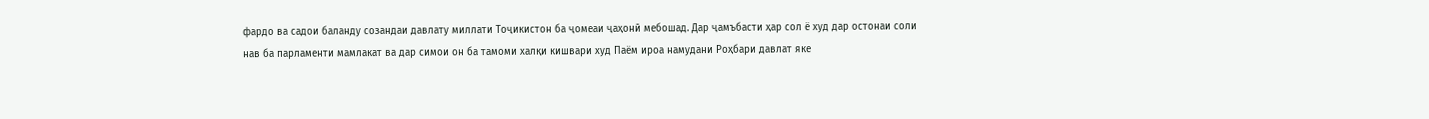фардо ва садои баланду созандаи давлату миллати Тоҷикистон ба ҷомеаи ҷаҳонӣ мебошад. Дар ҷамъбасти ҳар сол ё худ дар остонаи соли нав ба парламенти мамлакат ва дар симои он ба тамоми халқи кишвари худ Паём ироа намудани Роҳбари давлат яке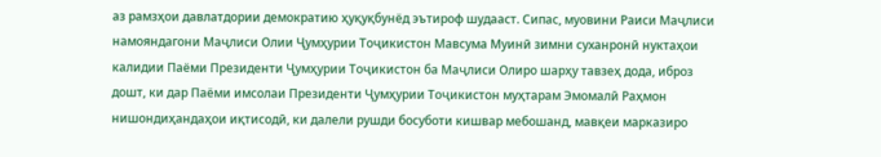аз рамзҳои давлатдории демократию ҳуқуқбунёд эътироф шудааст. Сипас, муовини Раиси Маҷлиси намояндагони Маҷлиси Олии Ҷумҳурии Тоҷикистон Мавсума Муинӣ зимни суханронӣ нуктаҳои калидии Паёми Президенти Ҷумҳурии Тоҷикистон ба Маҷлиси Олиро шарҳу тавзеҳ дода, иброз дошт, ки дар Паёми имсолаи Президенти Ҷумҳурии Тоҷикистон муҳтарам Эмомалӣ Раҳмон нишондиҳандаҳои иқтисодӣ, ки далели рушди босуботи кишвар мебошанд, мавқеи марказиро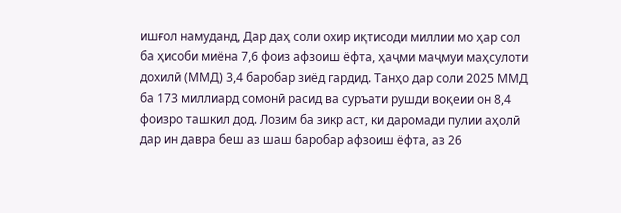ишғол намуданд, Дар даҳ соли охир иқтисоди миллии мо ҳар сол ба ҳисоби миёна 7,6 фоиз афзоиш ёфта, ҳаҷми маҷмуи маҳсулоти дохилӣ (ММД) 3,4 баробар зиёд гардид. Танҳо дар соли 2025 ММД ба 173 миллиард сомонӣ расид ва суръати рушди воқеии он 8,4 фоизро ташкил дод. Лозим ба зикр аст, ки даромади пулии аҳолӣ дар ин давра беш аз шаш баробар афзоиш ёфта, аз 26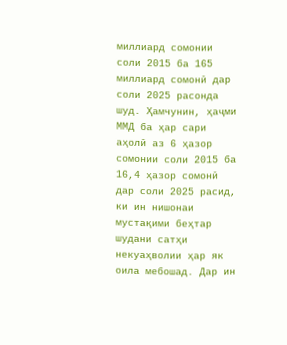миллиард сомонии соли 2015 ба 165 миллиард сомонӣ дар соли 2025 расонда шуд. Ҳамчунин, ҳаҷми ММД ба ҳар сари аҳолӣ аз 6 ҳазор сомонии соли 2015 ба 16,4 ҳазор сомонӣ дар соли 2025 расид, ки ин нишонаи мустақими беҳтар шудани сатҳи некуаҳволии ҳар як оила мебошад. Дар ин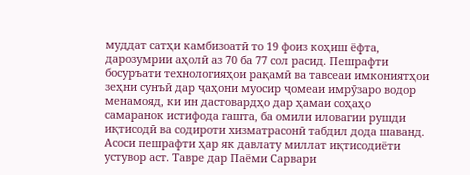муддат сатҳи камбизоатӣ то 19 фоиз коҳиш ёфта, дарозумрии аҳолӣ аз 70 ба 77 сол расид. Пешрафти босуръати технологияҳои рақамӣ ва тавсеаи имкониятҳои зеҳни сунъӣ дар ҷаҳони муосир ҷомеаи имрӯзаро водор менамояд, ки ин дастовардҳо дар ҳамаи соҳаҳо самаранок истифода гашта, ба омили иловагии рушди иқтисодӣ ва содироти хизматрасонӣ табдил дода шаванд. Асоси пешрафти ҳар як давлату миллат иқтисодиёти устувор аст. Тавре дар Паёми Сарвари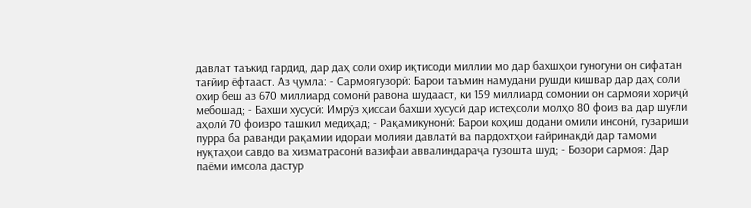давлат таъкид гардид, дар даҳ соли охир иқтисоди миллии мо дар бахшҳои гуногуни он сифатан тағйир ёфтааст. Аз ҷумла: - Сармоягузорӣ: Барои таъмин намудани рушди кишвар дар даҳ соли охир беш аз 670 миллиард сомонӣ равона шудааст, ки 159 миллиард сомонии он сармояи хориҷӣ мебошад; - Бахши хусусӣ: Имрӯз ҳиссаи бахши хусусӣ дар истеҳсоли молҳо 80 фоиз ва дар шуғли аҳолӣ 70 фоизро ташкил медиҳад; - Рақамикунонӣ: Барои коҳиш додани омили инсонӣ, гузариши пурра ба раванди рақамии идораи молияи давлатӣ ва пардохтҳои ғайринақдӣ дар тамоми нуқтаҳои савдо ва хизматрасонӣ вазифаи аввалиндараҷа гузошта шуд; - Бозори сармоя: Дар паёми имсола дастур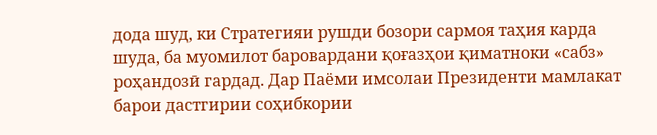дода шуд, ки Стратегияи рушди бозори сармоя таҳия карда шуда, ба муомилот баровардани қоғазҳои қиматноки «сабз» роҳандозӣ гардад. Дар Паёми имсолаи Президенти мамлакат барои дастгирии соҳибкории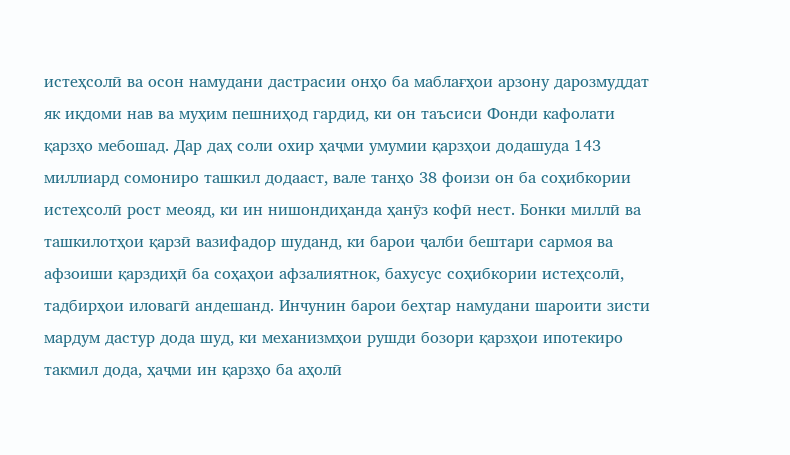истеҳсолӣ ва осон намудани дастрасии онҳо ба маблағҳои арзону дарозмуддат як иқдоми нав ва муҳим пешниҳод гардид, ки он таъсиси Фонди кафолати қарзҳо мебошад. Дар даҳ соли охир ҳаҷми умумии қарзҳои додашуда 143 миллиард сомониро ташкил додааст, вале танҳо 38 фоизи он ба соҳибкории истеҳсолӣ рост меояд, ки ин нишондиҳанда ҳанӯз кофӣ нест. Бонки миллӣ ва ташкилотҳои қарзӣ вазифадор шуданд, ки барои ҷалби бештари сармоя ва афзоиши қарздиҳӣ ба соҳаҳои афзалиятнок, бахусус соҳибкории истеҳсолӣ, тадбирҳои иловагӣ андешанд. Инчунин барои беҳтар намудани шароити зисти мардум дастур дода шуд, ки механизмҳои рушди бозори қарзҳои ипотекиро такмил дода, ҳаҷми ин қарзҳо ба аҳолӣ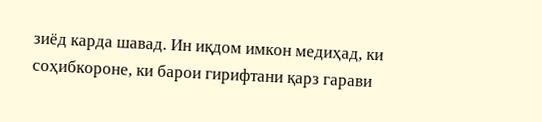зиёд карда шавад. Ин иқдом имкон медиҳад, ки соҳибкороне, ки барои гирифтани қарз гарави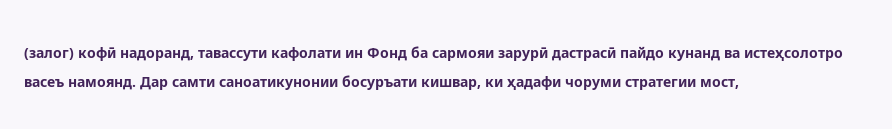(залог) кофӣ надоранд, тавассути кафолати ин Фонд ба сармояи зарурӣ дастрасӣ пайдо кунанд ва истеҳсолотро васеъ намоянд. Дар самти саноатикунонии босуръати кишвар, ки ҳадафи чоруми стратегии мост,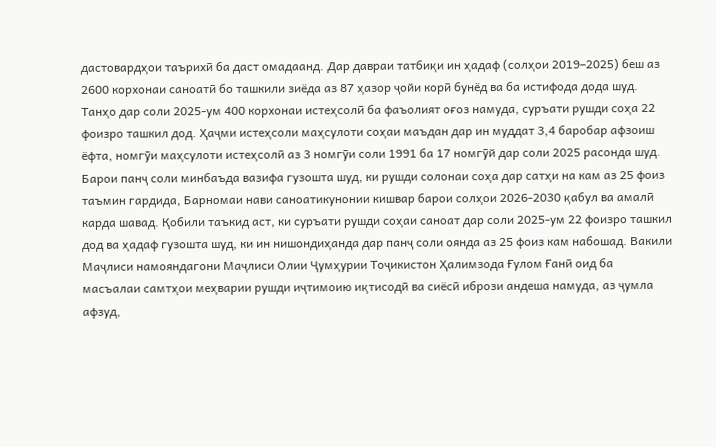дастовардҳои таърихӣ ба даст омадаанд. Дар давраи татбиқи ин ҳадаф (солҳои 2019–2025) беш аз 2600 корхонаи саноатӣ бо ташкили зиёда аз 87 ҳазор ҷойи корӣ бунёд ва ба истифода дода шуд. Танҳо дар соли 2025-ум 400 корхонаи истеҳсолӣ ба фаъолият оғоз намуда, суръати рушди соҳа 22 фоизро ташкил дод. Ҳаҷми истеҳсоли маҳсулоти соҳаи маъдан дар ин муддат 3,4 баробар афзоиш ёфта, номгӯи маҳсулоти истеҳсолӣ аз 3 номгӯи соли 1991 ба 17 номгӯй дар соли 2025 расонда шуд. Барои панҷ соли минбаъда вазифа гузошта шуд, ки рушди солонаи соҳа дар сатҳи на кам аз 25 фоиз таъмин гардида, Барномаи нави саноатикунонии кишвар барои солҳои 2026-2030 қабул ва амалӣ карда шавад. Қобили таъкид аст, ки суръати рушди соҳаи саноат дар соли 2025-ум 22 фоизро ташкил дод ва ҳадаф гузошта шуд, ки ин нишондиҳанда дар панҷ соли оянда аз 25 фоиз кам набошад. Вакили Маҷлиси намояндагони Маҷлиси Олии Ҷумҳурии Тоҷикистон Ҳалимзода Ғулом Ғанӣ оид ба масъалаи самтҳои меҳварии рушди иҷтимоию иқтисодӣ ва сиёсӣ ибрози андеша намуда, аз ҷумла афзуд,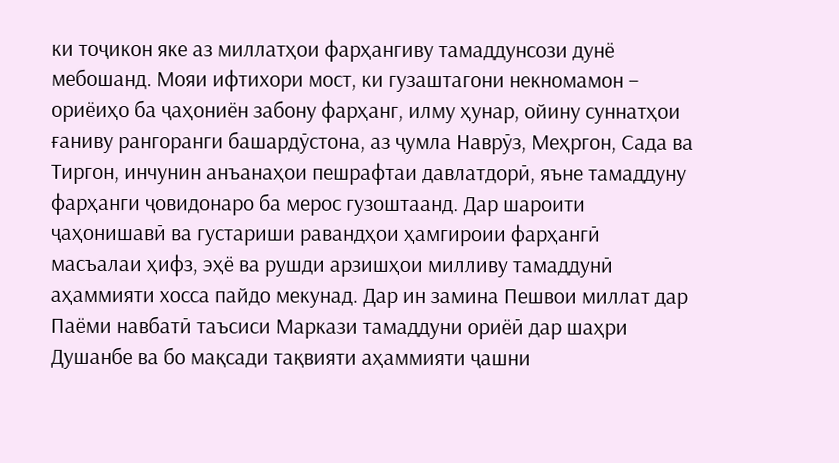ки тоҷикон яке аз миллатҳои фарҳангиву тамаддунсози дунё мебошанд. Мояи ифтихори мост, ки гузаштагони некномамон – ориёиҳо ба ҷаҳониён забону фарҳанг, илму ҳунар, ойину суннатҳои ғаниву рангоранги башардӯстона, аз ҷумла Наврӯз, Меҳргон, Сада ва Тиргон, инчунин анъанаҳои пешрафтаи давлатдорӣ, яъне тамаддуну фарҳанги ҷовидонаро ба мерос гузоштаанд. Дар шароити ҷаҳонишавӣ ва густариши равандҳои ҳамгироии фарҳангӣ масъалаи ҳифз, эҳё ва рушди арзишҳои милливу тамаддунӣ аҳаммияти хосса пайдо мекунад. Дар ин замина Пешвои миллат дар Паёми навбатӣ таъсиси Маркази тамаддуни ориёӣ дар шаҳри Душанбе ва бо мақсади тақвияти аҳаммияти ҷашни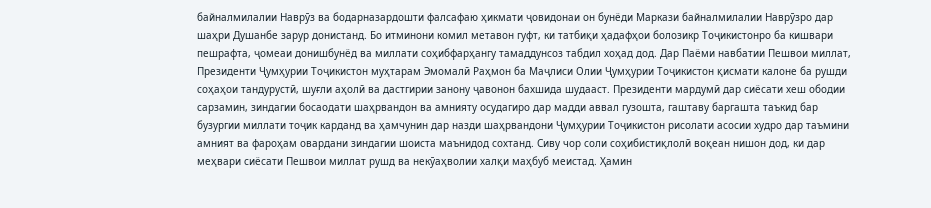байналмилалии Наврӯз ва бодарназардошти фалсафаю ҳикмати ҷовидонаи он бунёди Маркази байналмилалии Наврӯзро дар шаҳри Душанбе зарур донистанд. Бо итминони комил метавон гуфт, ки татбиқи ҳадафҳои болозикр Тоҷикистонро ба кишвари пешрафта, ҷомеаи донишбунёд ва миллати соҳибфарҳангу тамаддунсоз табдил хоҳад дод. Дар Паёми навбатии Пешвои миллат, Президенти Ҷумҳурии Тоҷикистон муҳтарам Эмомалӣ Раҳмон ба Маҷлиси Олии Ҷумҳурии Тоҷикистон қисмати калоне ба рушди соҳаҳои тандурустӣ, шуғли аҳолӣ ва дастгирии занону ҷавонон бахшида шудааст. Президенти мардумӣ дар сиёсати хеш ободии сарзамин, зиндагии босаодати шаҳрвандон ва амнияту осудагиро дар мадди аввал гузошта, гаштаву баргашта таъкид бар бузургии миллати тоҷик карданд ва ҳамчунин дар назди шаҳрвандони Ҷумҳурии Тоҷикистон рисолати асосии худро дар таъмини амният ва фароҳам овардани зиндагии шоиста маънидод сохтанд. Сиву чор соли соҳибистиқлолӣ воқеан нишон дод, ки дар меҳвари сиёсати Пешвои миллат рушд ва некӯаҳволии халқи маҳбуб меистад. Ҳамин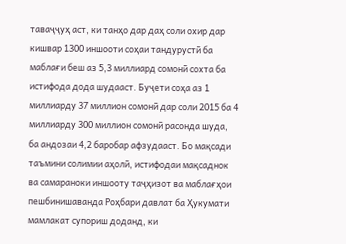таваҷҷуҳ аст, ки танҳо дар даҳ соли охир дар кишвар 1300 иншооти соҳаи тандурустӣ ба маблағи беш аз 5,3 миллиард сомонӣ сохта ба истифода дода шудааст. Буҷети соҳа аз 1 миллиарду 37 миллион сомонӣ дар соли 2015 ба 4 миллиарду 300 миллион сомонӣ расонда шуда, ба андозаи 4,2 баробар афзудааст. Бо мақсади таъмини солимии аҳолӣ, истифодаи мақсаднок ва самараноки иншооту таҷҳизот ва маблағҳои пешбинишаванда Роҳбари давлат ба Ҳукумати мамлакат супориш доданд, ки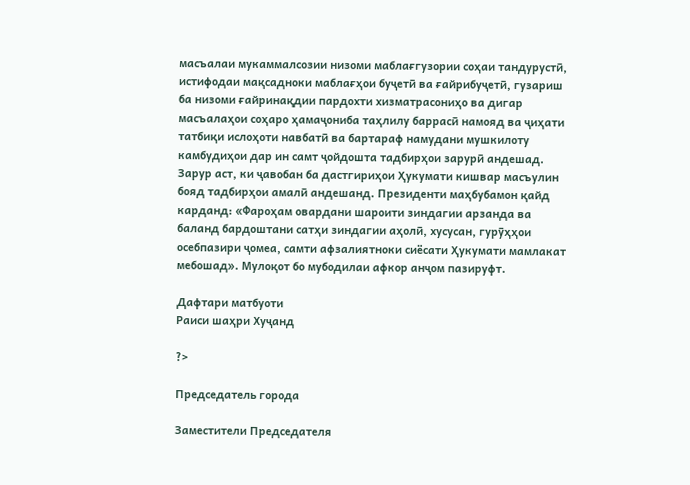масъалаи мукаммалсозии низоми маблағгузории соҳаи тандурустӣ, истифодаи мақсадноки маблағҳои буҷетӣ ва ғайрибуҷетӣ, гузариш ба низоми ғайринақдии пардохти хизматрасониҳо ва дигар масъалаҳои соҳаро ҳамаҷониба таҳлилу баррасӣ намояд ва ҷиҳати татбиқи ислоҳоти навбатӣ ва бартараф намудани мушкилоту камбудиҳои дар ин самт ҷойдошта тадбирҳои зарурӣ андешад. Зарур аст, ки ҷавобан ба дастгириҳои Ҳукумати кишвар масъулин бояд тадбирҳои амалӣ андешанд. Президенти маҳбубамон қайд карданд: «Фароҳам овардани шароити зиндагии арзанда ва баланд бардоштани сатҳи зиндагии аҳолӣ, хусусан, гурӯҳҳои осебпазири ҷомеа, самти афзалиятноки сиёсати Ҳукумати мамлакат мебошад». Мулоқот бо мубодилаи афкор анҷом пазируфт.

Дафтари матбуоти
Раиси шаҳри Хуҷанд

?>

Председатель города

Заместители Председателя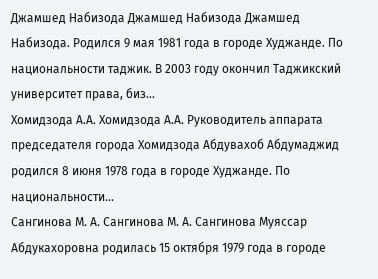Джамшед Набизода Джамшед Набизода Джамшед Набизода. Родился 9 мая 1981 года в городе Худжанде. По национальности таджик. В 2003 году окончил Таджикский университет права, биз...
Хомидзода А.А. Хомидзода А.А. Руководитель аппарата председателя города Хомидзода Абдувахоб Абдумаджид родился 8 июня 1978 года в городе Худжанде. По национальности...
Сангинова М. А. Сангинова М. А. Сангинова Муяссар Абдукахоровна родилась 15 октября 1979 года в городе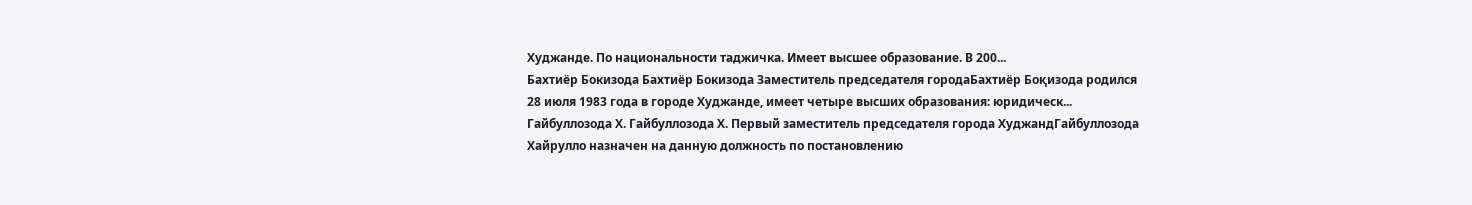Худжанде. По национальности таджичка. Имеет высшее образование. В 200...
Бахтиёр Бокизода Бахтиёр Бокизода Заместитель председателя городаБахтиёр Боқизода родился 28 июля 1983 года в городе Худжанде, имеет четыре высших образования: юридическ...
Гайбуллозода Х. Гайбуллозода Х. Первый заместитель председателя города ХуджандГайбуллозода Хайрулло назначен на данную должность по постановлению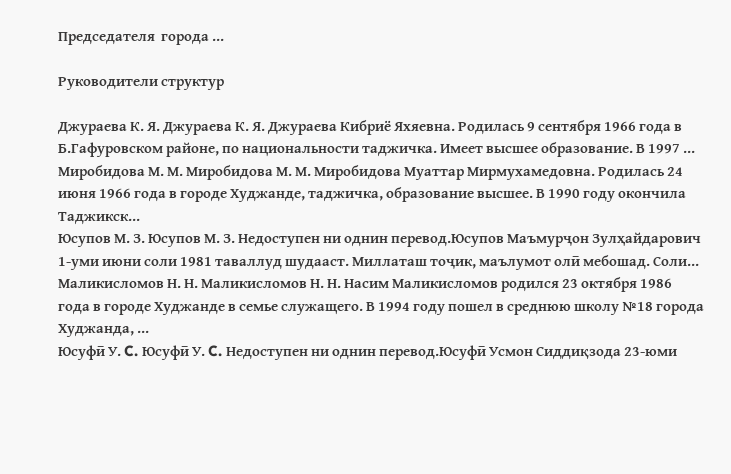Председателя  города ...

Руководители структур

Джураева К. Я. Джураева К. Я. Джураева Кибриё Яхяевна. Родилась 9 сентября 1966 года в Б.Гафуровском районе, по национальности таджичка. Имеет высшее образование. В 1997 ...
Миробидова М. М. Миробидова М. М. Миробидова Муаттар Мирмухамедовна. Родилась 24 июня 1966 года в городе Худжанде, таджичка, образование высшее. В 1990 году окончила Таджикск...
Юсупов М. З. Юсупов М. З. Недоступен ни однин перевод.Юсупов Маъмурҷон Зулҳайдарович 1-уми июни соли 1981 таваллуд шудааст. Миллаташ тоҷик, маълумот олӣ мебошад. Соли...
Маликисломов Н. Н. Маликисломов Н. Н. Насим Маликисломов родился 23 октября 1986 года в городе Худжанде в семье служащего. В 1994 году пошел в среднюю школу №18 города Худжанда, ...
Юсуфӣ У. C. Юсуфӣ У. C. Недоступен ни однин перевод.Юсуфӣ Усмон Сиддиқзода 23-юми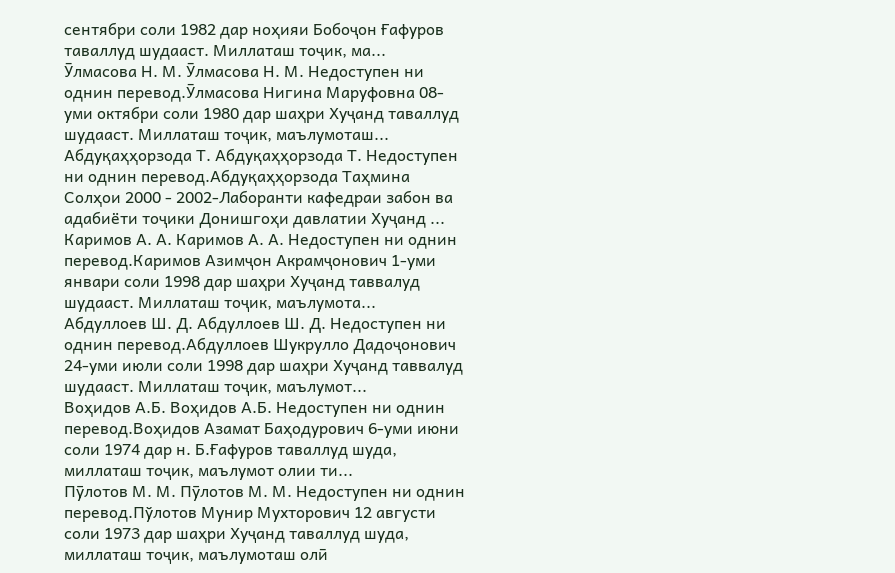сентябри соли 1982 дар ноҳияи Бобоҷон Ғафуров таваллуд шудааст. Миллаташ тоҷик, ма...
Ӯлмасова Н. М. Ӯлмасова Н. М. Недоступен ни однин перевод.Ӯлмасова Нигина Маруфовна 08-уми октябри соли 1980 дар шаҳри Хуҷанд таваллуд шудааст. Миллаташ тоҷик, маълумоташ...
Абдуқаҳҳорзода Т. Абдуқаҳҳорзода Т. Недоступен ни однин перевод.Абдуқаҳҳорзода Таҳмина Солҳои 2000 - 2002-Лаборанти кафедраи забон ва адабиёти тоҷики Донишгоҳи давлатии Хуҷанд ...
Каримов А. А. Каримов А. А. Недоступен ни однин перевод.Каримов Азимҷон Акрамҷонович 1-уми январи соли 1998 дар шаҳри Хуҷанд таввалуд шудааст. Миллаташ тоҷик, маълумота...
Абдуллоев Ш. Д. Абдуллоев Ш. Д. Недоступен ни однин перевод.Абдуллоев Шукрулло Дадоҷонович 24-уми июли соли 1998 дар шаҳри Хуҷанд таввалуд шудааст. Миллаташ тоҷик, маълумот...
Воҳидов А.Б. Воҳидов А.Б. Недоступен ни однин перевод.Воҳидов Азамат Баҳодурович 6-уми июни соли 1974 дар н. Б.Ғафуров таваллуд шуда, миллаташ тоҷик, маълумот олии ти...
Пӯлотов М. М. Пӯлотов М. М. Недоступен ни однин перевод.Пўлотов Мунир Мухторович 12 августи соли 1973 дар шаҳри Хуҷанд таваллуд шуда, миллаташ тоҷик, маълумоташ олӣ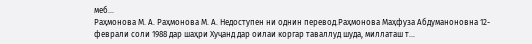меб...
Раҳмонова М. А. Раҳмонова М. А. Недоступен ни однин перевод.Раҳмонова Маҳфуза Абдуманоновна 12-феврали соли 1988 дар шаҳри Хуҷанд дар оилаи коргар таваллуд шуда, миллаташ т...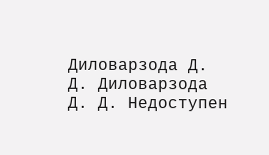Диловарзода Д. Д. Диловарзода Д. Д. Недоступен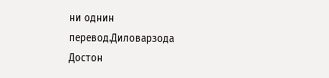ни однин перевод.Диловарзода Достон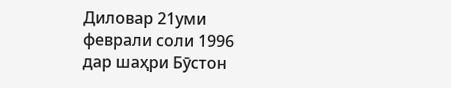Диловар 21уми феврали соли 1996 дар шаҳри Бӯстон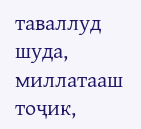таваллуд шуда, миллатааш тоҷик,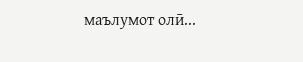маълумот олӣ...